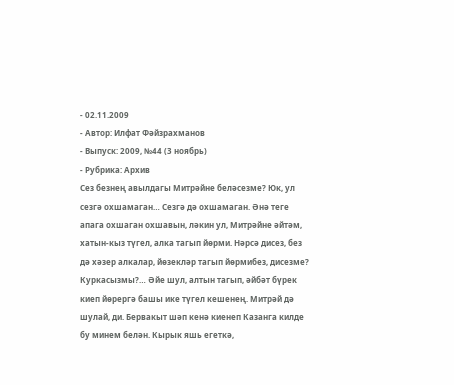- 02.11.2009
- Автор: Илфат Фәйзрахманов
- Выпуск: 2009, №44 (3 ноябрь)
- Рубрика: Архив
Сез безнең авылдагы Митрәйне беләсезме? Юк, ул сезгә охшамаган… Сезгә дә охшамаган. Әнә теге апага охшаган охшавын, ләкин ул, Митрәйне әйтәм, хатын-кыз түгел, алка тагып йөрми. Нәрсә дисез, без дә хәзер алкалар, йөзекләр тагып йөрмибез, дисезме? Куркасызмы?… Әйе шул, алтын тагып, әйбәт бүрек киеп йөрергә башы ике түгел кешенең. Митрәй дә шулай, ди. Бервакыт шәп кенә киенеп Казанга килде бу минем белән. Кырык яшь егеткә,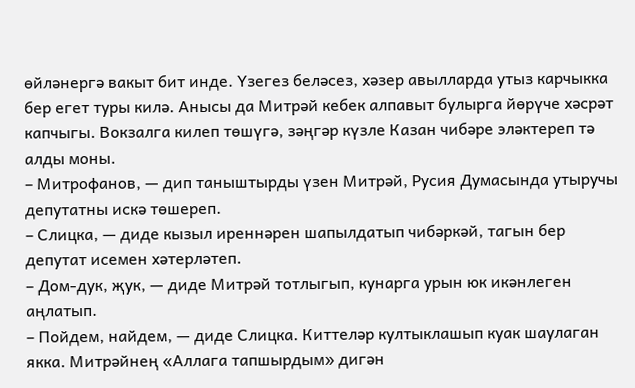өйләнергә вакыт бит инде. Үзегез беләсез, хәзер авылларда утыз карчыкка бер егет туры килә. Анысы да Митрәй кебек алпавыт булырга йөрүче хәсрәт капчыгы. Вокзалга килеп төшүгә, зәңгәр күзле Казан чибәре эләктереп тә алды моны.
– Митрофанов, — дип таныштырды үзен Митрәй, Русия Думасында утыручы депутатны искә төшереп.
– Слицка, — диде кызыл иреннәрен шапылдатып чибәркәй, тагын бер депутат исемен хәтерләтеп.
– Дом-дук, җук, — диде Митрәй тотлыгып, кунарга урын юк икәнлеген аңлатып.
– Пойдем, найдем, — диде Слицка. Киттеләр култыклашып куак шаулаган якка. Митрәйнең «Аллага тапшырдым» дигән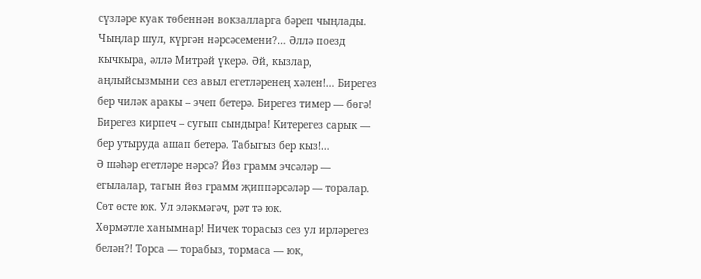сүзләре куак төбеннән вокзалларга бәреп чыңлады. Чыңлар шул, күргән нәрсәсемени?… Әллә поезд кычкыра, әллә Митрәй үкерә. Әй, кызлар, аңлыйсызмыни сез авыл егетләренең хәлен!… Бирегез бер чиләк аракы – эчеп бетерә. Бирегез тимер — бөгә! Бирегез кирпеч – сугып сындыра! Китерегез сарык — бер утыруда ашап бетерә. Табыгыз бер кыз!…
Ә шәһәр егетләре нәрсә? Йөз грамм эчсәләр — егылалар, тагын йөз грамм җиппәрсәләр — торалар. Сөт өсте юк. Ул эләкмәгәч, рәт тә юк.
Хөрмәтле ханымнар! Ничек торасыз сез ул ирләрегез белән?! Торса — торабыз, тормаса — юк,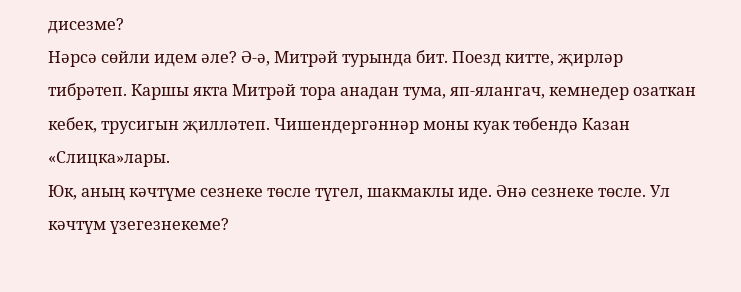дисезме?
Нәрсә сөйли идем әле? Ә-ә, Митрәй турында бит. Поезд китте, җирләр тибрәтеп. Каршы якта Митрәй тора анадан тума, яп-ялангач, кемнедер озаткан кебек, трусигын җилләтеп. Чишендергәннәр моны куак төбендә Казан «Слицка»лары.
Юк, аның кәчтүме сезнеке төсле түгел, шакмаклы иде. Әнә сезнеке төсле. Ул кәчтүм үзегезнекеме?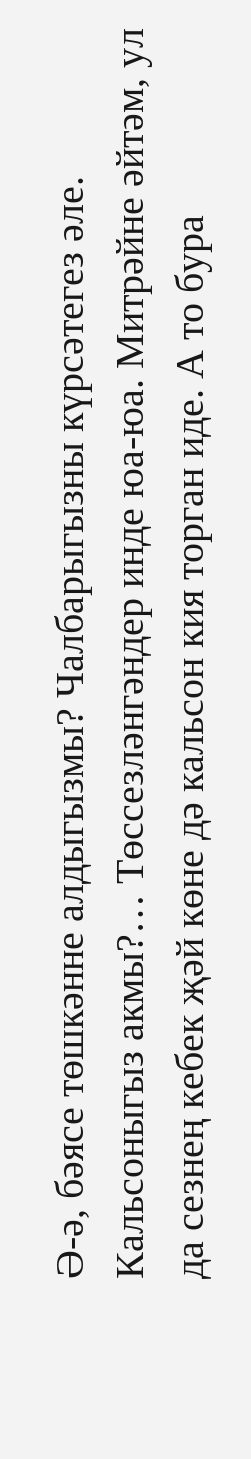Ә-ә, бәясе төшкәнне алдыгызмы? Чалбарыгызны күрсәтегез әле. Кальсоныгыз акмы?… Төссезләнгәндер инде юа-юа. Митрәйне әйтәм, ул да сезнең кебек җәй көне дә кальсон кия торган иде. А то бура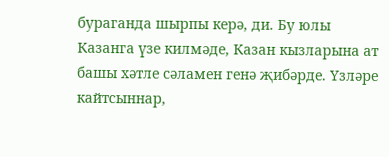бураганда шырпы керә, ди. Бу юлы Казанга үзе килмәде, Казан кызларына ат башы хәтле сәламен генә җибәрде. Үзләре кайтсыннар,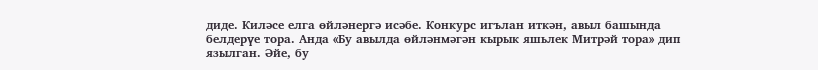диде. Киләсе елга өйләнергә исәбе. Конкурс игълан иткән, авыл башында белдерүе тора. Анда «Бу авылда өйләнмәгән кырык яшьлек Митрәй тора» дип язылган. Әйе, бу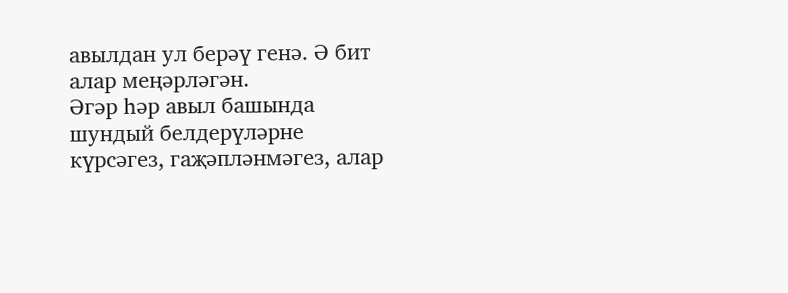авылдан ул берәү генә. Ә бит алар меңәрләгән.
Әгәр һәр авыл башында шундый белдерүләрне күрсәгез, гаҗәпләнмәгез, алар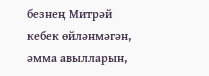безнең Митрәй кебек өйләнмәгән, әмма авылларын,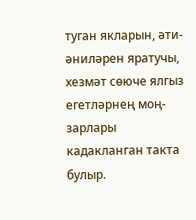туган якларын, әти-әниләрен яратучы, хезмәт сөюче ялгыз егетләрнең моң-зарлары кадакланган такта булыр.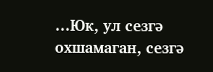…Юк, ул сезгә охшамаган, сезгә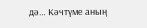дә… Кәчтүме аның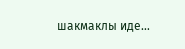шакмаклы иде…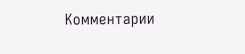Комментарии